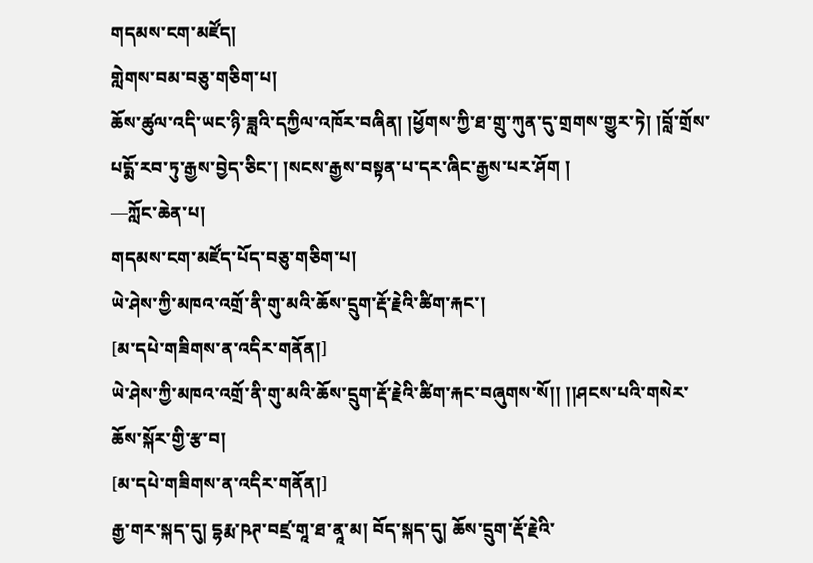གདམས་ངག་མཛོད།
གླེགས་བམ་བཅུ་གཅིག་པ།
ཆོས་ཚུལ་འདི་ཡང་ཉི་ཟླའི་དཀྱིལ་འཁོར་བཞིན། །ཕྱོགས་ཀྱི་ཐ་གྲུ་ཀུན་དུ་གྲགས་གྱུར་ཏེ། །བློ་གྲོས་པདྨོ་རབ་ཏུ་རྒྱས་བྱེད་ཅིང་། །སངས་རྒྱས་བསྟན་པ་དར་ཞིང་རྒྱས་པར་ཤོག །
—ཀློང་ཆེན་པ།
གདམས་ངག་མཛོད་པོད་བཅུ་གཅིག་པ།
ཡེ་ཤེས་ཀྱི་མཁའ་འགྲོ་ནི་གུ་མའི་ཆོས་དྲུག་རྡོ་རྗེའི་ཚིག་རྐང་།
[མ་དཔེ་གཟིགས་ན་འདིར་གནོན།]
ཡེ་ཤེས་ཀྱི་མཁའ་འགྲོ་ནི་གུ་མའི་ཆོས་དྲུག་རྡོ་རྗེའི་ཚིག་རྐང་བཞུགས་སོ།། །།ཤངས་པའི་གསེར་ཆོས་སྐོར་གྱི་རྩ་བ།
[མ་དཔེ་གཟིགས་ན་འདིར་གནོན།]
རྒྱ་གར་སྐད་དུ། དྷརྨ་ཥཊ་བཛྲ་གཱ་ཐ་ནཱ་མ། བོད་སྐད་དུ། ཆོས་དྲུག་རྡོ་རྗེའི་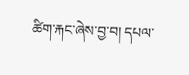ཚིག་རྐང་ཞེས་བྱ་བ། དཔལ་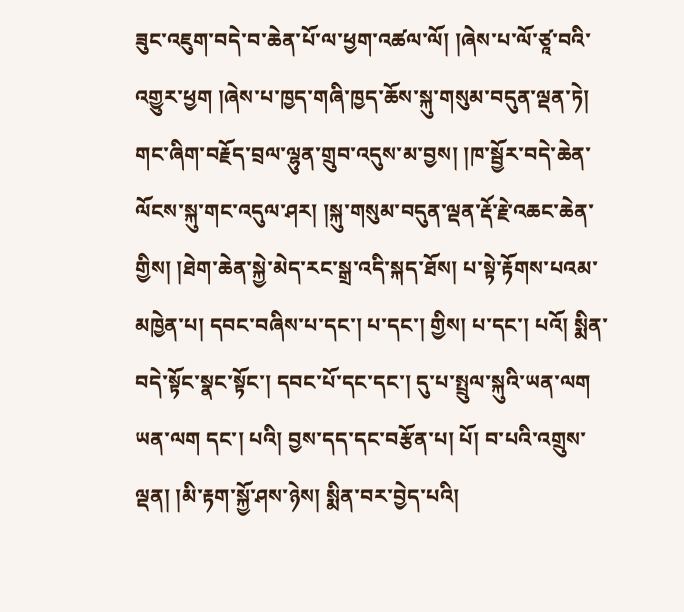ཟུང་འཇུག་བདེ་བ་ཆེན་པོ་ལ་ཕྱག་འཚལ་ལོ། །ཞེས་པ་ལོ་ཙཱ་བའི་འགྱུར་ཕྱག །ཞེས་པ་ཁྱད་གཞི་ཁྱད་ཆོས་སྐུ་གསུམ་བདུན་ལྡན་ཏེ། གང་ཞིག་བརྗོད་བྲལ་ལྷུན་གྲུབ་འདུས་མ་བྱས། །ཁ་སྦྱོར་བདེ་ཆེན་ལོངས་སྐུ་གང་འདུལ་ཤར། །སྐུ་གསུམ་བདུན་ལྡན་རྡོ་རྗེ་འཆང་ཆེན་གྱིས། །ཐེག་ཆེན་སྐྱེ་མེད་རང་སྒྲ་འདི་སྐད་ཐོས། པ་སྟེ་རྟོགས་པའམ་མཁྱེན་པ། དབང་བཞིས་པ་དང་། པ་དང་། གྱིས། པ་དང་། པའོ། སྨིན་བདེ་སྟོང་སྣང་སྟོང་། དབང་པོ་དང་དང་། དུ་པ་སྤྲུལ་སྐུའི་ཡན་ལག ཡན་ལག དང་། པའི། བྱས་དད་དང་བརྩོན་པ། པོ། བ་པའི་འགྲུས་ལྡན། །མི་རྟག་སྐྱོ་ཤས་ཉེས། སྨིན་བར་བྱེད་པའི།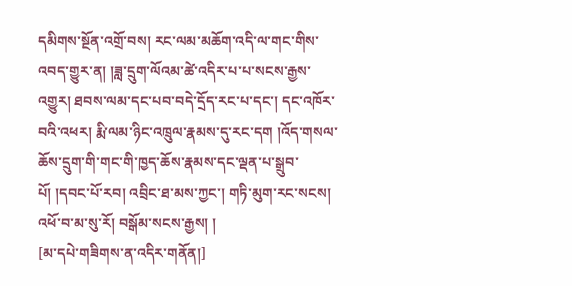དམིགས་སྔོན་འགྲོ་བས། རང་ལམ་མཆོག་འདི་ལ་གང་གིས་འབད་གྱུར་ན། །ཟླ་དྲུག་ལོའམ་ཚེ་འདིར་པ་པ་སངས་རྒྱས་འགྱུར། ཐབས་ལམ་དང་པབ་བདེ་དྲོད་རང་པ་དང་། དང་འཁོར་བའི་འཕར། རྨི་ལམ་ཉིང་འཁྲུལ་རྣམས་དུ་རང་དག །འོད་གསལ་ཆོས་དྲུག་གི་གང་གི་ཁྱད་ཆོས་རྣམས་དང་ལྡན་པ་སྒྲུབ་པོ། །དབང་པོ་རབ། འབྲིང་ཐ་མས་ཀྱང་། གཏི་མུག་རང་སངས། འཕོ་བ་མ་སུ་རོ། བསྒོམ་སངས་རྒྱས། །
[མ་དཔེ་གཟིགས་ན་འདིར་གནོན།]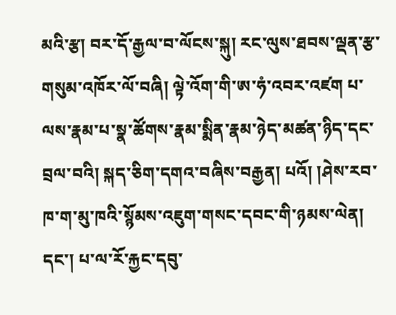མའི་རྩ། བར་དོ་རྒྱལ་བ་ལོངས་སྐུ། རང་ལུས་ཐབས་ལྡན་རྩ་གསུམ་འཁོར་ལོ་བཞི། ལྟེ་འོག་གི་ཨ་ཧཾ་འབར་འཛག པ་ལས་རྣམ་པ་སྣ་ཚོགས་རྣམ་སྨིན་རྣམ་ཉེད་མཚན་ཉིད་དང་བྲལ་བའི། སྐད་ཅིག་དགའ་བཞིས་བརྒྱན། པའོ། །ཤེས་རབ་ཁ་ག་མུ་ཁའི་སྙོམས་འཇུག་གསང་དབང་གི་ཉམས་ལེན། དང་། པ་ལ་རོ་རྐྱང་དབུ་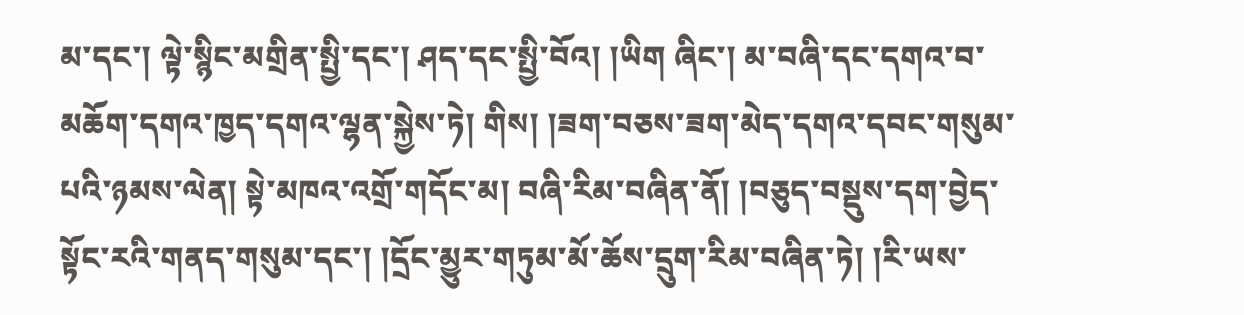མ་དང་། ལྟེ་སྙིང་མགྲིན་སྤྱི་དང་། ཤད་དང་སྤྱི་བོའ། །ཡིག ཞིང་། མ་བཞི་དང་དགའ་བ་མཆོག་དགའ་ཁྱད་དགའ་ལྷན་སྐྱེས་ཏེ། གིས། །ཟག་བཅས་ཟག་མེད་དགའ་དབང་གསུམ་པའི་ཉམས་ལེན། སྟེ་མཁའ་འགྲོ་གདོང་མ། བཞི་རིམ་བཞིན་ནོ། །བཅུད་བསྡུས་དག་བྱེད་སྟོང་རའི་གནད་གསུམ་དང་། །དྲོང་མྱུར་གཏུམ་མོ་ཆོས་དྲུག་རིམ་བཞིན་ཏེ། །རི་ཡས་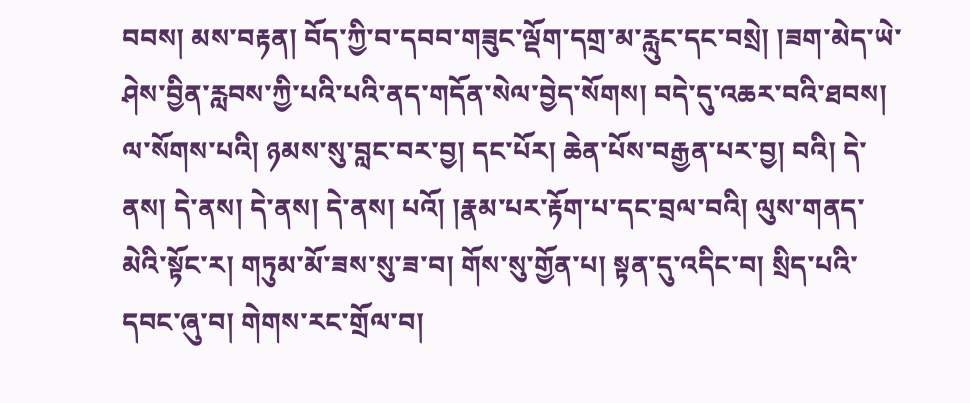བབས། མས་བརྟན། བོད་ཀྱི་བ་དབབ་གཟུང་ལྡོག་དགྲ་མ་རླུང་དང་བསྲེ། །ཟག་མེད་ཡེ་ཤེས་བྱིན་རླབས་ཀྱི་པའི་པའི་ནད་གདོན་སེལ་བྱེད་སོགས། བདེ་དུ་འཆར་བའི་ཐབས། ལ་སོགས་པའི། ཉམས་སུ་བླང་བར་བྱ། དང་པོར། ཆེན་པོས་བརྒྱན་པར་བྱ། བའི། དེ་ནས། དེ་ནས། དེ་ནས། དེ་ནས། པའོ། །རྣམ་པར་རྟོག་པ་དང་བྲལ་བའི། ལུས་གནད་མེའི་སྟོང་ར། གཏུམ་མོ་ཟས་སུ་ཟ་བ། གོས་སུ་གྱོན་པ། སྟན་དུ་འདིང་བ། སྲིད་པའི་དབང་ཞུ་བ། གེགས་རང་གྲོལ་བ།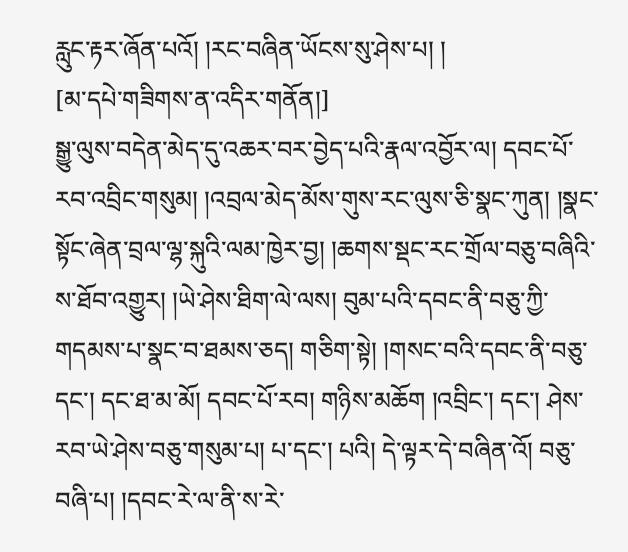རླུང་རྟར་ཞོན་པའོ། །རང་བཞིན་ཡོངས་སུ་ཤེས་པ། །
[མ་དཔེ་གཟིགས་ན་འདིར་གནོན།]
སྒྱུ་ལུས་བདེན་མེད་དུ་འཆར་བར་བྱེད་པའི་རྣལ་འབྱོར་ལ། དབང་པོ་རབ་འབྲིང་གསུམ། །འབྲལ་མེད་མོས་གུས་རང་ལུས་ཅི་སྣང་ཀུན། །སྣང་སྟོང་ཞེན་བྲལ་ལྷ་སྐུའི་ལམ་ཁྱེར་བྱ། །ཆགས་སྡང་རང་གྲོལ་བཅུ་བཞིའི་ས་ཐོབ་འགྱུར། །ཡེ་ཤེས་ཐིག་ལེ་ལས། བུམ་པའི་དབང་ནི་བཅུ་ཀྱི་གདམས་པ་སྣང་བ་ཐམས་ཅད། གཅིག་སྟེ། །གསང་བའི་དབང་ནི་བཅུ་དང་། དང་ཐ་མ་མོ། དབང་པོ་རབ། གཉིས་མཆོག །འབྲིང་། དང་། ཤེས་རབ་ཡེ་ཤེས་བཅུ་གསུམ་པ། པ་དང་། པའི། དེ་ལྟར་དེ་བཞིན་འོ། བཅུ་བཞི་པ། །དབང་རེ་ལ་ནི་ས་རེ་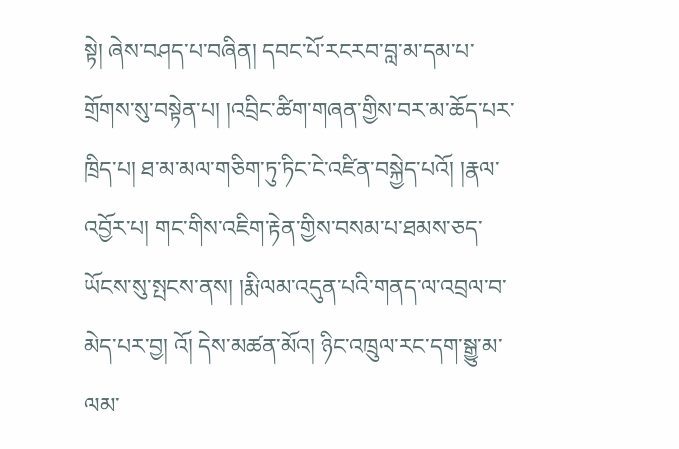སྟེ། ཞེས་བཤད་པ་བཞིན། དབང་པོ་རངརབ་བླ་མ་དམ་པ་གྲོགས་སུ་བསྟེན་པ། །འབྲིང་ཚིག་གཞན་གྱིས་བར་མ་ཆོད་པར་ཁྲིད་པ། ཐ་མ་མལ་གཅིག་ཏུ་ཏིང་ངེ་འཛིན་བསྐྱེད་པའོ། །རྣལ་འབྱོར་པ། གང་གིས་འཇིག་རྟེན་གྱིས་བསམ་པ་ཐམས་ཅད་ཡོངས་སུ་སྤངས་ནས། །རྨི་ལམ་འདུན་པའི་གནད་ལ་འབྲལ་བ་མེད་པར་བྱ། འོ། དེས་མཚན་མོའ། ཉིང་འཁྲུལ་རང་དག་སྒྱུ་མ་ལམ་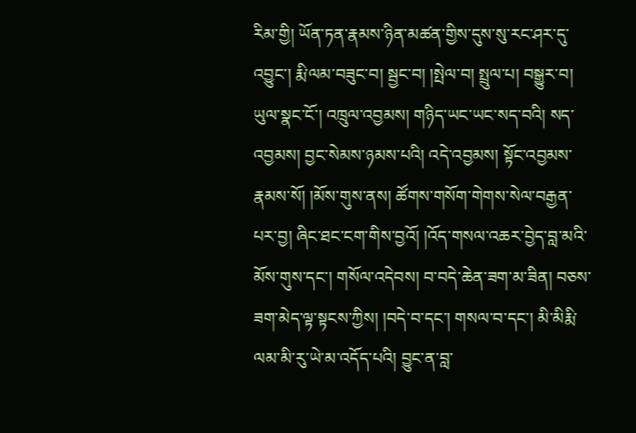རིམ་གྱི། ཡོན་ཏན་རྣམས་ཉིན་མཚན་གྱིས་དུས་སུ་རང་ཤར་དུ་འབྱུང་། རྨི་ལམ་བཟུང་བ། སྦྱང་བ། །སྤེལ་བ། སྤྲུལ་པ། བསྒྱུར་བ། ཡུལ་སྣང་ངོ་། འཁྲུལ་འབྱམས། གཉིད་ཡང་ཡང་སད་བའི། སད་འབྱམས། བྱང་སེམས་ཉམས་པའི། འདེ་འབྱམས། སྟོང་འབྱམས་རྣམས་སོ། །མོས་གུས་ནས། ཚོགས་གསོག་གེགས་སེལ་བརྒྱན་པར་བྱ། ཞིང་ཐང་ངག་གིས་བྱའོ། །འོད་གསལ་འཆར་བྱེད་བླ་མའི་མོས་གུས་དང་། གསོལ་འདེབས། བ་བདེ་ཆེན་ཟག་མ་ཟིན། བཅས་ཟག་མེད་ལྟ་སྟངས་ཀྱིས། །བདེ་བ་དང་། གསལ་བ་དང་། མི་མིརྨི་ལམ་མི་རུ་ཡེ་མ་འདོད་པའི། བྱུང་ན་བླ་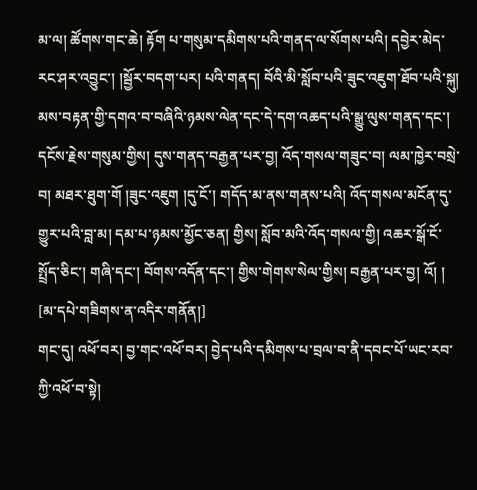མ་ལ། ཚོགས་གང་ཆེ། རྟོག པ་གསུམ་དམིགས་པའི་གནད་ལ་སོགས་པའི། དབྱེར་མེད་རང་ཤར་འབྱུང་། །སྦྱོར་བདག་པར། པའི་གནད། བོའི་མི་སློབ་པའི་ཟུང་འཇུག་ཐོབ་པའི་སྐུ། མས་བརྟན་གྱི་དགའ་བ་བཞིའི་ཉམས་ལེན་དང་དེ་དག་འཆད་པའི་སྒྱུ་ལུས་གནད་དང་། དངོས་རྗེས་གསུམ་གྱིས། དུས་གནད་བརྒྱན་པར་བྱ། འོད་གསལ་གཟུང་བ། ལམ་ཁྱེར་བསྲེ་བ། མཐར་ཐུག་གོ །ཟུང་འཇུག །དུ་ངོ་། གདོད་མ་ནས་གནས་པའི། འོད་གསལ་མངོན་དུ་གྱུར་པའི་བླ་མ། དམ་པ་ཉམས་མྱོང་ཅན། གྱིས། སློབ་མའི་འོད་གསལ་གྱི། འཆར་སྒོ་ངོ་སྤྲོད་ཅིང་། གཞི་དང་། བོགས་འདོན་དང་། གྱིས་གེགས་སེལ་གྱིས། བརྒྱན་པར་བྱ། འོ། །
[མ་དཔེ་གཟིགས་ན་འདིར་གནོན།]
གང་དུ། འཕོ་བར། བྱ་གང་འཕོ་བར། བྱེད་པའི་དམིགས་པ་བྲལ་བ་ནི་དབང་པོ་ཡང་རབ་ཀྱི་འཕོ་བ་སྟེ།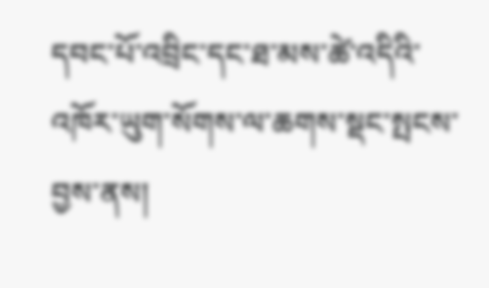དབང་པོ་འབྲིང་དང་ཐ་མས་ཚེ་འདིའི་འཁོར་ཡུག་སོགས་ལ་ཆགས་སྡང་སྤངས་བྱས་ནས།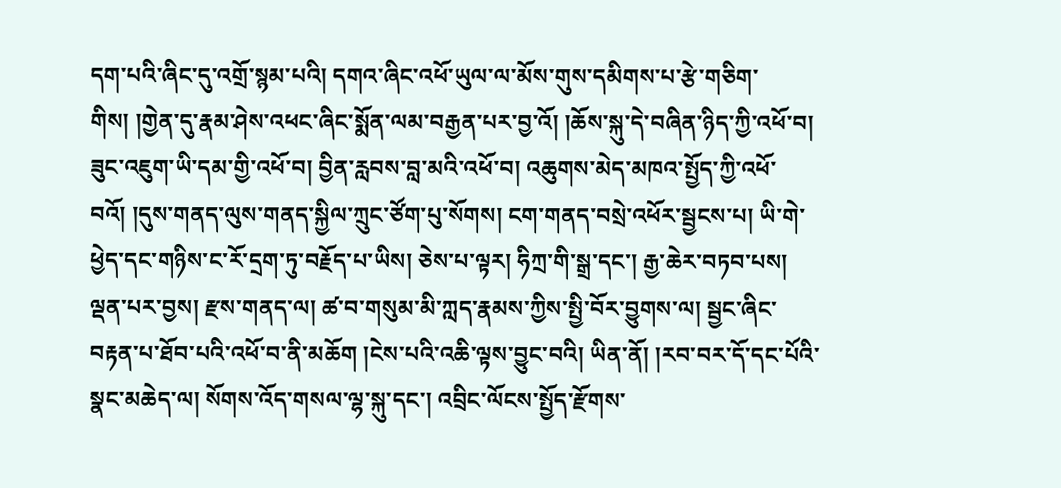དག་པའི་ཞིང་དུ་འགྲོ་སྙམ་པའི། དགའ་ཞིང་འཕོ་ཡུལ་ལ་མོས་གུས་དམིགས་པ་རྩེ་གཅིག་གིས། །གྱེན་དུ་རྣམ་ཤེས་འཕང་ཞིང་སྨོན་ལམ་བརྒྱན་པར་བྱ་འོ། །ཆོས་སྐུ་དེ་བཞིན་ཉིད་ཀྱི་འཕོ་བ། ཟུང་འཇུག་ཡི་དམ་གྱི་འཕོ་བ། བྱིན་རླབས་བླ་མའི་འཕོ་བ། འཆུགས་མེད་མཁའ་སྤྱོད་ཀྱི་འཕོ་བའོ། །དུས་གནད་ལུས་གནད་སྐྱིལ་ཀྲུང་ཙོག་པུ་སོགས། ངག་གནད་བསྲེ་འཕོར་སྦྱངས་པ། ཡི་གེ་ཕྱེད་དང་གཉིས་ང་རོ་དྲག་ཏུ་བརྗོད་པ་ཡིས། ཅེས་པ་ལྟར། ཧིཀྲ་གི་སྒྲ་དང་། རྒྱ་ཆེར་བཏབ་པས། ལྡན་པར་བྱས། རྫས་གནད་ལ། ཚ་བ་གསུམ་མི་ཀླད་རྣམས་ཀྱིས་སྤྱི་བོར་བྱུགས་ལ། སྦྱང་ཞིང་བརྟན་པ་ཐོབ་པའི་འཕོ་བ་ནི་མཆོག །ངེས་པའི་འཆི་ལྟས་བྱུང་བའི། ཡིན་ནོ། །རབ་བར་དོ་དང་པོའི་སྣང་མཆེད་ལ། སོགས་འོད་གསལ་ལྷ་སྐུ་དང་། འབྲིང་ལོངས་སྤྱོད་རྫོགས་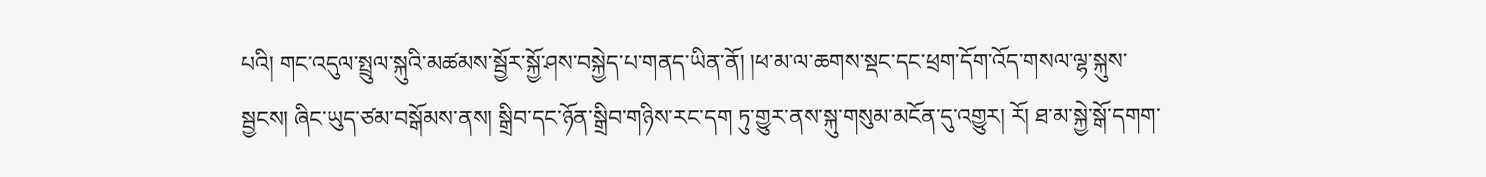པའི། གང་འདུལ་སྤྲུལ་སྐུའི་མཚམས་སྦྱོར་སྐྱོ་ཤས་བསྐྱེད་པ་གནད་ཡིན་ནོ། །ཕ་མ་ལ་ཆགས་སྡང་དང་ཕྲག་དོག་འོད་གསལ་ལྷ་སྐུས་སྦྱངས། ཞིང་ཡུད་ཙམ་བསྒོམས་ནས། སྒྲིབ་དང་ཉོན་སྒྲིབ་གཉིས་རང་དག ཏུ་གྱུར་ནས་སྐུ་གསུམ་མངོན་དུ་འགྱུར། རོ། ཐ་མ་སྐྱེ་སྒོ་དགག་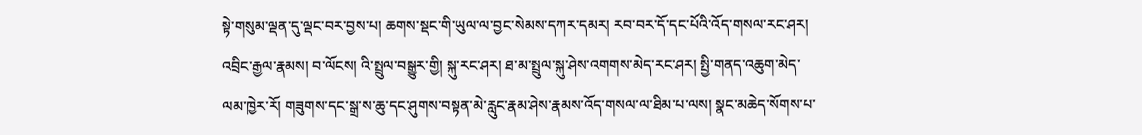སྟེ་གསུམ་ལྡན་དུ་ལྡང་བར་བྱས་པ། ཆགས་སྡང་གི་ཡུལ་ལ་བྱང་སེམས་དཀར་དམར། རབ་བར་དོ་དང་པོའི་འོད་གསལ་རང་ཤར། འབྲིང་རྒྱལ་རྣམས། བ་ལོངས། འི་སྤྲུལ་བསྒྱུར་གྱི། སྐུ་རང་ཤར། ཐ་མ་སྤྲུལ་སྐུ་ཤེས་འགགས་མེད་རང་ཤར། སྤྱི་གནད་འཆུག་མེད་ལམ་ཁྱེར་རོ། གཟུགས་དང་སྒྲ་ས་ཆུ་དང་ཤུགས་བསྟན་མེ་རླུང་རྣམ་ཤེས་རྣམས་འོད་གསལ་ལ་ཐིམ་པ་ལས། སྣང་མཆེད་སོགས་པ་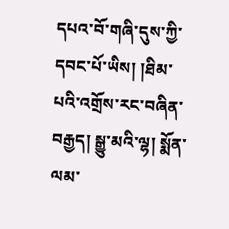དཔའ་བོ་གཞི་དུས་ཀྱི་དབང་པོ་ཡིས། །ཐིམ་པའི་འགྲོས་རང་བཞིན་བརྒྱད། སྒྱུ་མའི་ལྷ། སྨོན་ལམ་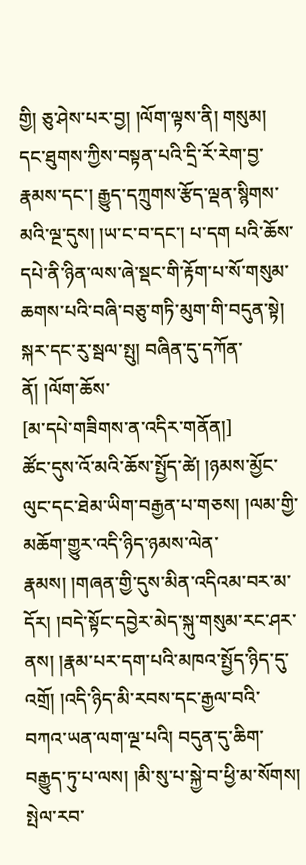གྱི། ཅུ་ཤེས་པར་བྱ། །ལོག་ལྟས་ནི། གསུམ། དང་ཐུགས་ཀྱིས་བསྟན་པའི་དྲི་རོ་རེག་བྱ་རྣམས་དང་། རྒྱུད་དཀྲུགས་རྩོད་ལྡན་སྙིགས་མའི་ལྔ་དུས། །ཡ་ང་བ་དང་། པ་དག པའི་ཆོས་དཔེ་ནི་ཉིན་ལས་ཞེ་སྡང་གི་རྟོག་པ་སོ་གསུམ་ཆགས་པའི་བཞི་བཅུ་གཏི་མུག་གི་བདུན་སྟེ། སྐར་དང་རུ་སྦལ་སྤུ། བཞིན་དུ་དཀོན་ནོ། །ལོག་ཆོས་
[མ་དཔེ་གཟིགས་ན་འདིར་གནོན།]
ཚོང་དུས་འོ་མའི་ཆོས་སྤྱོད་ཚེ། །ཉམས་མྱོང་ལུང་དང་ཐེམ་ཡིག་བརྒྱན་པ་གཅས། །ལམ་གྱི་མཆོག་གྱུར་འདི་ཉིད་ཉམས་ལེན་རྣམས། །གཞན་གྱི་དུས་མིན་འདིའམ་བར་མ་དོར། །བདེ་སྟོང་དབྱེར་མེད་སྐུ་གསུམ་རང་ཤར་ནས། །རྣམ་པར་དག་པའི་མཁའ་སྤྱོད་ཉིད་དུ་འགྲོ། །འདི་ཉིད་མི་རབས་དང་རྒྱལ་བའི་བཀའ་ཡན་ལག་ལྔ་པའི། བདུན་དུ་ཆིག་བརྒྱུད་ཏུ་པ་ལས། །མི་སུ་པ་སྐྱེ་བ་ཕྱི་མ་སོགས། སྤེལ་རབ་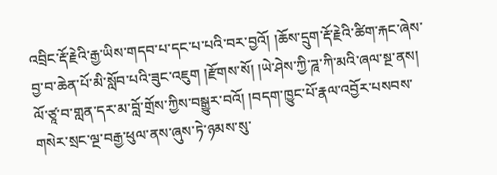འབྲིང་རྡོ་རྗེའི་རྒྱ་ཡིས་གདབ་པ་དང་པ་པའི་བར་བྱའོ། །ཆོས་དྲུག་རྡོ་རྗེའི་ཚིག་རྐང་ཞེས་བྱ་བ་ཆེན་པོ་མི་སློབ་པའི་ཟུང་འཇུག །རྫོགས་སོ། །ཡེ་ཤེས་ཀྱི་ཌཱ་ཀི་མའི་ཞལ་སྔ་ནས། ལོ་ཙཱ་བ་གླན་དར་མ་བློ་གྲོས་ཀྱིས་བསྒྱུར་བའོ། །བདག་ཁྱུང་པོ་རྣལ་འབྱོར་པསབས་གསེར་སྲང་ལྔ་བརྒྱ་ཕུལ་ནས་ཞུས་ཏེ་ཉམས་སུ་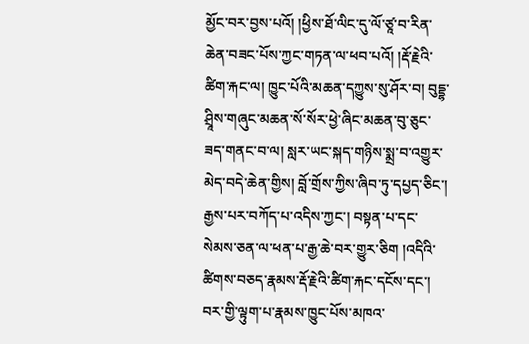མྱོང་བར་བྱས་པའོ། །ཕྱིས་ཐོ་ལིང་དུ་ལོ་ཙཱ་བ་རིན་ཆེན་བཟང་པོས་ཀྱང་གཏན་ལ་ཕབ་པའོ། །རྡོ་རྗེའི་ཚིག་རྐང་ལ། ཁྱུང་པོའི་མཆན་དཀྱུས་སུ་ཤོར་བ། བུདྡྷ་ཤྲཱིས་གཞུང་མཆན་སོ་སོར་ཕྱེ་ཞིང་མཆན་བུ་ཅུང་ཟད་གནང་བ་ལ། སླར་ཡང་སྐད་གཉིས་སྨྲ་བ་འགྱུར་མེད་བདེ་ཆེན་གྱིས། བློ་གྲོས་ཀྱིས་ཞིབ་ཏུ་དཔྱད་ཅིང་། རྒྱས་པར་བཀོད་པ་འདིས་ཀྱང་། བསྟན་པ་དང་སེམས་ཅན་ལ་ཕན་པ་རྒྱ་ཆེ་བར་གྱུར་ཅིག །འདིའི་ཚིགས་བཅད་རྣམས་རྡོ་རྗེའི་ཚིག་རྐང་དངོས་དང་། བར་གྱི་ལྟུག་པ་རྣམས་ཁྱུང་པོས་མཁའ་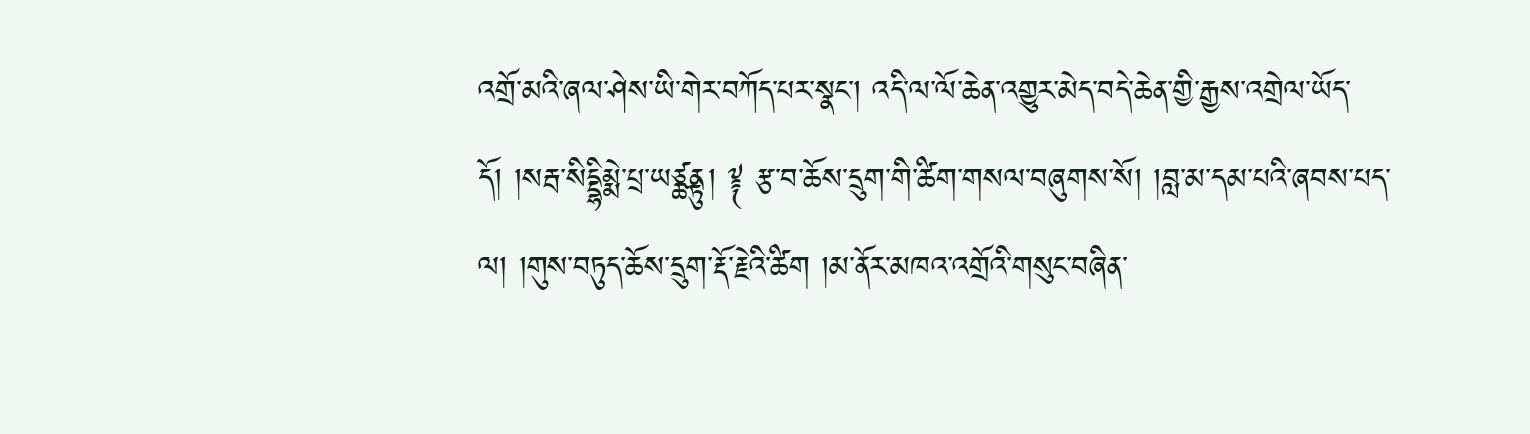འགྲོ་མའི་ཞལ་ཤེས་ཡི་གེར་བཀོད་པར་སྣང་། འདི་ལ་ལོ་ཆེན་འགྱུར་མེད་བདེ་ཆེན་གྱི་རྒྱས་འགྲེལ་ཡོད་དོ། །སརྦ་སིདྡྷིམྨེ་པྲ་ཡཙྪནྟུ། ༈ རྩ་བ་ཆོས་དྲུག་གི་ཚིག་གསལ་བཞུགས་སོ། །བླ་མ་དམ་པའི་ཞབས་པད་ལ། །གུས་བཏུད་ཆོས་དྲུག་རྡོ་རྗེའི་ཚིག །མ་ནོར་མཁའ་འགྲོའི་གསུང་བཞིན་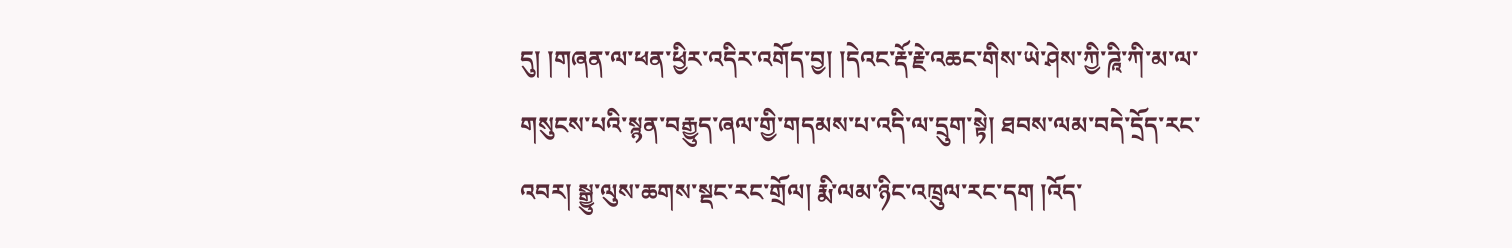དུ། །གཞན་ལ་ཕན་ཕྱིར་འདིར་འགོད་བྱ། །དེའང་རྡོ་རྗེ་འཆང་གིས་ཡེ་ཤེས་ཀྱི་ཌཱི་ཀི་མ་ལ་གསུངས་པའི་སྙན་བརྒྱུད་ཞལ་གྱི་གདམས་པ་འདི་ལ་དྲུག་སྟེ། ཐབས་ལམ་བདེ་དྲོད་རང་འབར། སྒྱུ་ལུས་ཆགས་སྡང་རང་གྲོལ། རྨི་ལམ་ཉིང་འཁྲུལ་རང་དག །འོད་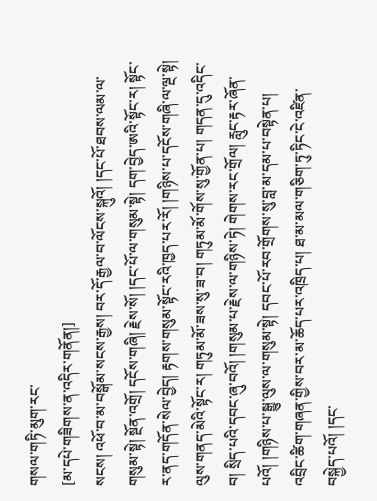གསལ་གཏི་མུག་རང་
[མ་དཔེ་གཟིགས་ན་འདིར་གནོན།]
སངས། འཕོ་བ་མ་བསྒོམ་སངས་རྒྱས། བར་དོ་རྒྱལ་བ་ལོངས་སྐུའོ། །དང་པོ་ཐབས་ལམ་ལ་གསུམ་སྟེ། སྔོན་འགྲོ། དངོས་གཞི། རྗེས་སོ། །དང་པོ་ལ་གསུམ་སྟེ། དག་བྱེད་ཨའི་སྟོང་ར། སྟོང་ར་ནད་གདོན་སེལ་བྱེད། རྟགས་གསུམ་སྟོང་རའི་ཁྱད་པར་རོ། །གཉིས་པ་དངོས་གཞི་ལ་ལྔ་སྟེ། ལུས་གནད་མེའི་སྟོང་ར། གཏུམ་མོ་ཟས་སུ་ཟ་བ། གཏུམ་མོ་གོས་སུ་གྱོན་པ། གདན་དུ་འདིང་བ། སྲིད་པའི་དབང་ཞུ་བའོ། །གསུམ་པ་རྗེས་ལ་གཉིས་ཏེ། གེགས་རང་གྲོལ། རླུང་རྟར་ཞོན་པའོ། །གཉིས་པ་སྒྱུ་ལུས་ལ་གསུམ་སྟེ། དབང་པོ་རབ་གྲོགས་སུ་བླ་མ་དམ་པ་བསྟེན་པ། འབྲིང་ཚིག་གཞན་གྱིས་བར་མ་ཆོད་པར་འཁྲིད་པ། ཐ་མ་མལ་གཅིག་ཏུ་ཏིང་ངེ་འཛིན་བསྐྱེད་པའོ། །དང་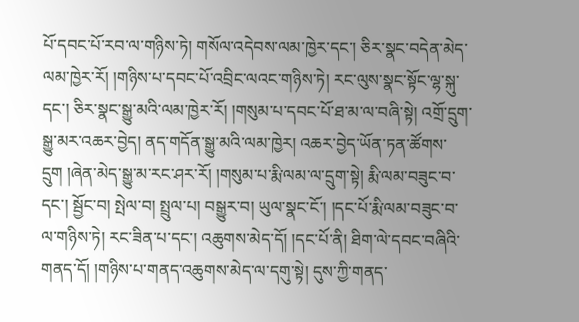པོ་དབང་པོ་རབ་ལ་གཉིས་ཏེ། གསོལ་འདེབས་ལམ་ཁྱེར་དང་། ཅིར་སྣང་བདེན་མེད་ལམ་ཁྱེར་རོ། །གཉིས་པ་དབང་པོ་འབྲིང་ལའང་གཉིས་ཏེ། རང་ལུས་སྣང་སྟོང་ལྷ་སྐུ་དང་། ཅིར་སྣང་སྒྱུ་མའི་ལམ་ཁྱེར་རོ། །གསུམ་པ་དབང་པོ་ཐ་མ་ལ་བཞི་སྟེ། འགྲོ་དྲུག་སྒྱུ་མར་འཆར་བྱེད། ནད་གདོན་སྒྱུ་མའི་ལམ་ཁྱེར། འཆར་བྱེད་ཡོན་ཏན་ཚོགས་དྲུག །ཞེན་མེད་སྒྱུ་མ་རང་ཤར་རོ། །གསུམ་པ་རྨི་ལམ་ལ་དྲུག་སྟེ། རྨི་ལམ་བཟུང་བ་དང་། སྦྱོང་བ། སྤེལ་བ། སྤྲུལ་པ། བསྒྱུར་བ། ཡུལ་སྣང་ངོ་། །དང་པོ་རྨི་ལམ་བཟུང་བ་ལ་གཉིས་ཏེ། རང་ཟིན་པ་དང་། འཆུགས་མེད་དོ། །དང་པོ་ནི། ཐིག་ལེ་དབང་བཞིའི་གནད་དོ། །གཉིས་པ་གནད་འཆུགས་མེད་ལ་དགུ་སྟེ། དུས་ཀྱི་གནད་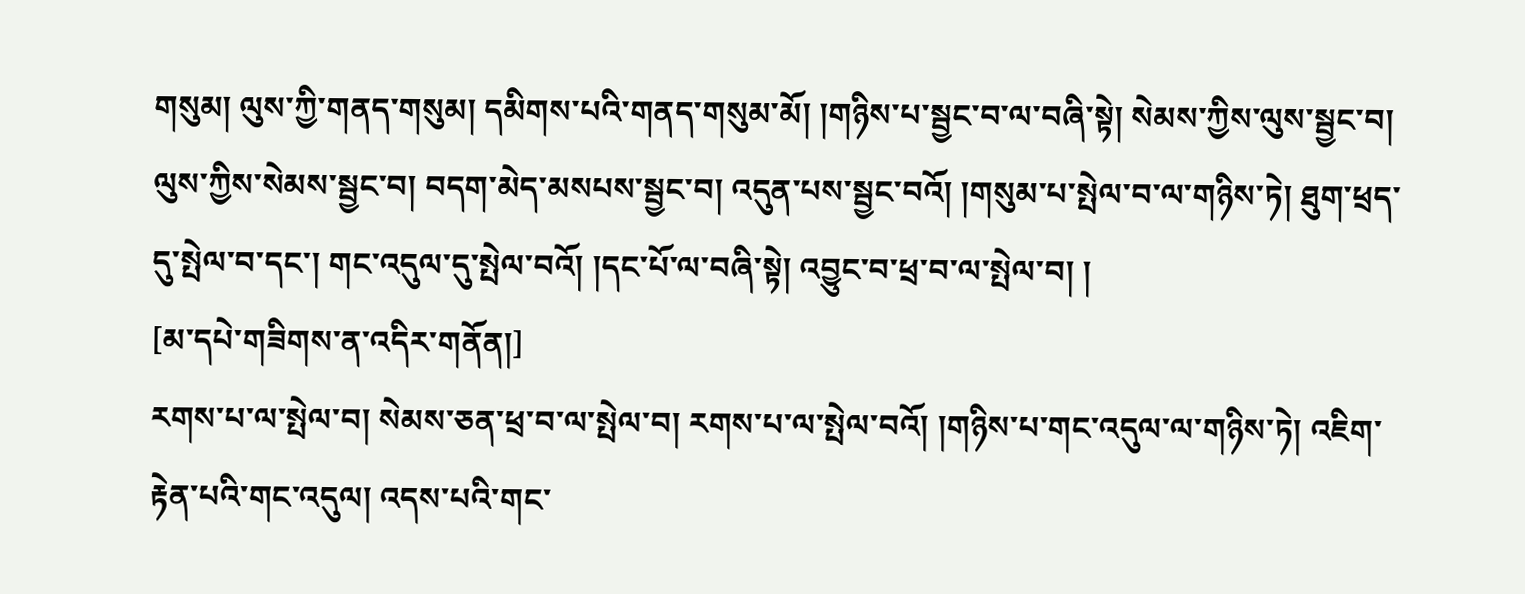གསུམ། ལུས་ཀྱི་གནད་གསུམ། དམིགས་པའི་གནད་གསུམ་མོ། །གཉིས་པ་སྦྱང་བ་ལ་བཞི་སྟེ། སེམས་ཀྱིས་ལུས་སྦྱང་བ། ལུས་ཀྱིས་སེམས་སྦྱང་བ། བདག་མེད་མསཔས་སྦྱང་བ། འདུན་པས་སྦྱང་བའོ། །གསུམ་པ་སྤེལ་བ་ལ་གཉིས་ཏེ། ཐུག་ཕྲད་དུ་སྤེལ་བ་དང་། གང་འདུལ་དུ་སྤེལ་བའོ། །དང་པོ་ལ་བཞི་སྟེ། འབྱུང་བ་ཕྲ་བ་ལ་སྤེལ་བ། །
[མ་དཔེ་གཟིགས་ན་འདིར་གནོན།]
རགས་པ་ལ་སྤེལ་བ། སེམས་ཅན་ཕྲ་བ་ལ་སྤེལ་བ། རགས་པ་ལ་སྤེལ་བའོ། །གཉིས་པ་གང་འདུལ་ལ་གཉིས་ཏེ། འཇིག་རྟེན་པའི་གང་འདུལ། འདས་པའི་གང་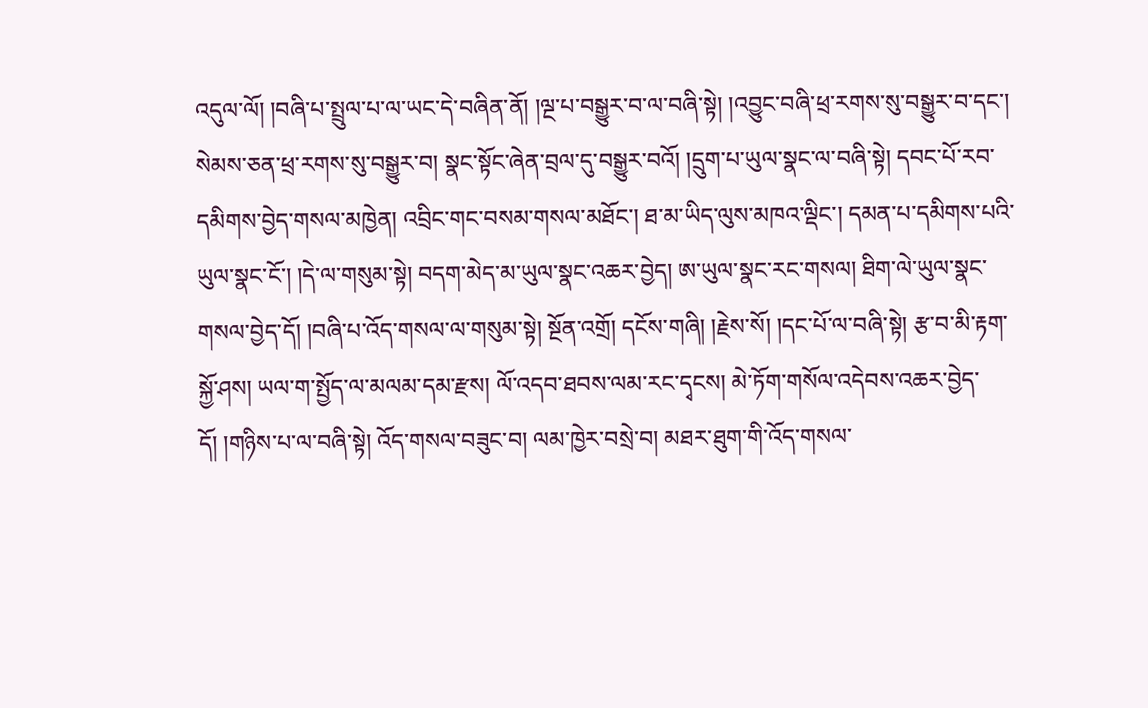འདུལ་ལོ། །བཞི་པ་སྤྲུལ་པ་ལ་ཡང་དེ་བཞིན་ནོ། །ལྔ་པ་བསྒྱུར་བ་ལ་བཞི་སྟེ། །འབྱུང་བཞི་ཕྲ་རགས་སུ་བསྒྱུར་བ་དང་། སེམས་ཅན་ཕྲ་རགས་སུ་བསྒྱུར་བ། སྣང་སྟོང་ཞེན་བྲལ་དུ་བསྒྱུར་བའོ། །དྲུག་པ་ཡུལ་སྣང་ལ་བཞི་སྟེ། དབང་པོ་རབ་དམིགས་བྱེད་གསལ་མཁྱེན། འབྲིང་གང་བསམ་གསལ་མཐོང་། ཐ་མ་ཡིད་ལུས་མཁའ་ལྡིང་། དམན་པ་དམིགས་པའི་ཡུལ་སྣང་ངོ་། །དེ་ལ་གསུམ་སྟེ། བདག་མེད་མ་ཡུལ་སྣང་འཆར་བྱེད། ཨ་ཡུལ་སྣང་རང་གསལ། ཐིག་ལེ་ཡུལ་སྣང་གསལ་བྱེད་དོ། །བཞི་པ་འོད་གསལ་ལ་གསུམ་སྟེ། སྔོན་འགྲོ། དངོས་གཞི། །རྗེས་སོ། །དང་པོ་ལ་བཞི་སྟེ། རྩ་བ་མི་རྟག་སྐྱོ་ཤས། ཡལ་ག་སྤྱོད་ལ་མལམ་དམ་རྫས། ལོ་འདབ་ཐབས་ལམ་རང་དྭངས། མེ་ཏོག་གསོལ་འདེབས་འཆར་བྱེད་དོ། །གཉིས་པ་ལ་བཞི་སྟེ། འོད་གསལ་བཟུང་བ། ལམ་ཁྱེར་བསྲེ་བ། མཐར་ཐུག་གི་འོད་གསལ་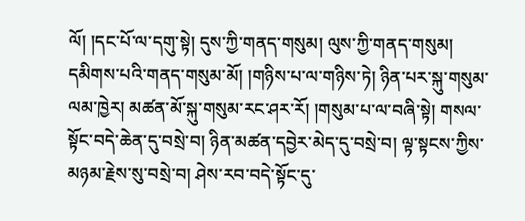ལོ། །དང་པོ་ལ་དགུ་སྟེ། དུས་ཀྱི་གནད་གསུམ། ལུས་ཀྱི་གནད་གསུམ། དམིགས་པའི་གནད་གསུམ་མོ། །གཉིས་པ་ལ་གཉིས་ཏེ། ཉིན་པར་སྐུ་གསུམ་ལམ་ཁྱེར། མཚན་མོ་སྐུ་གསུམ་རང་ཤར་རོ། །གསུམ་པ་ལ་བཞི་སྟེ། གསལ་སྟོང་བདེ་ཆེན་དུ་བསྲེ་བ། ཉིན་མཚན་དབྱེར་མེད་དུ་བསྲེ་བ། ལྟ་སྟངས་ཀྱིས་མཉམ་རྗེས་སུ་བསྲེ་བ། ཤེས་རབ་བདེ་སྟོང་དུ་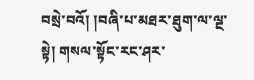བསྲེ་བའོ། །བཞི་པ་མཐར་ཐུག་ལ་ལྔ་སྟེ། གསལ་སྟོང་རང་ཤར་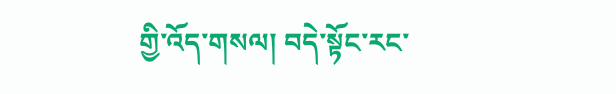གྱི་འོད་གསལ། བདེ་སྟོང་རང་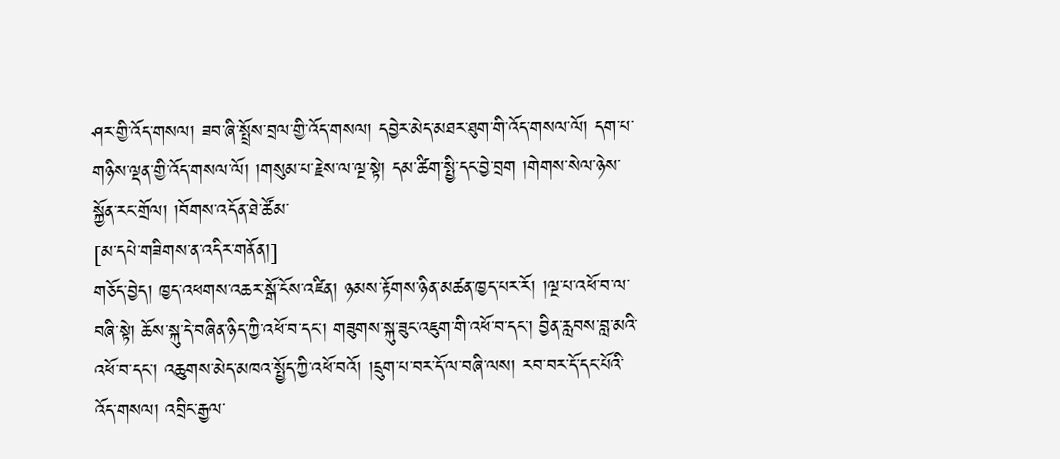ཤར་གྱི་འོད་གསལ། ཟབ་ཞི་སྤྲོས་བྲལ་གྱི་འོད་གསལ། དབྱེར་མེད་མཐར་ཐུག་གི་འོད་གསལ་ལོ། དག་པ་གཉིས་ལྡན་གྱི་འོད་གསལ་ལོ། །གསུམ་པ་རྗེས་ལ་ལྔ་སྟེ། དམ་ཚིག་སྤྱི་དང་བྱེ་བྲག །གེགས་སེལ་ཉེས་སྐྱོན་རང་གྲོལ། །བོགས་འདོན་ཐེ་ཚོམ་
[མ་དཔེ་གཟིགས་ན་འདིར་གནོན།]
གཅོད་བྱེད། ཁྱད་འཕགས་འཆར་སྒོ་ངོས་འཛིན། ཉམས་རྟོགས་ཉིན་མཚན་ཁྱད་པར་རོ། །ལྔ་པ་འཕོ་བ་ལ་བཞི་སྟེ། ཆོས་སྐུ་དེ་བཞིན་ཉིད་ཀྱི་འཕོ་བ་དང་། གཟུགས་སྐུ་ཟུང་འཇུག་གི་འཕོ་བ་དང་། བྱིན་རླབས་བླ་མའི་འཕོ་བ་དང་། འཆུགས་མེད་མཁའ་སྤྱོད་ཀྱི་འཕོ་བའོ། །དྲུག་པ་བར་དོ་ལ་བཞི་ལས། རབ་བར་དོ་དང་པོའི་འོད་གསལ། འབྲིང་རྒྱལ་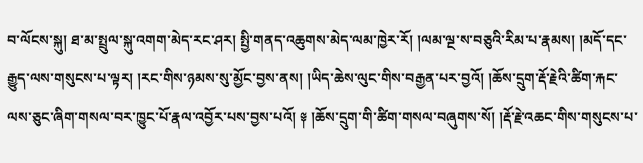བ་ལོངས་སྐུ། ཐ་མ་སྤྲུལ་སྐུ་འགག་མེད་རང་ཤར། སྤྱི་གནད་འཆུགས་མེད་ལམ་ཁྱེར་རོ། །ལམ་ལྔ་ས་བཅུའི་རིམ་པ་རྣམས། །མདོ་དང་རྒྱུད་ལས་གསུངས་པ་ལྟར། །རང་གིས་ཉམས་སུ་མྱོང་བྱས་ནས། །ཡིད་ཆེས་ལུང་གིས་བརྒྱན་པར་བྱའོ། །ཆོས་དྲུག་རྡོ་རྗེའི་ཚིག་རྐང་ལས་ཅུང་ཞིག་གསལ་བར་ཁྱུང་པོ་རྣལ་འབྱོར་པས་བྱས་པའོ། ༈ །ཆོས་དྲུག་གི་ཚིག་གསལ་བཞུགས་སོ། །རྡོ་རྗེ་འཆང་གིས་གསུངས་པ་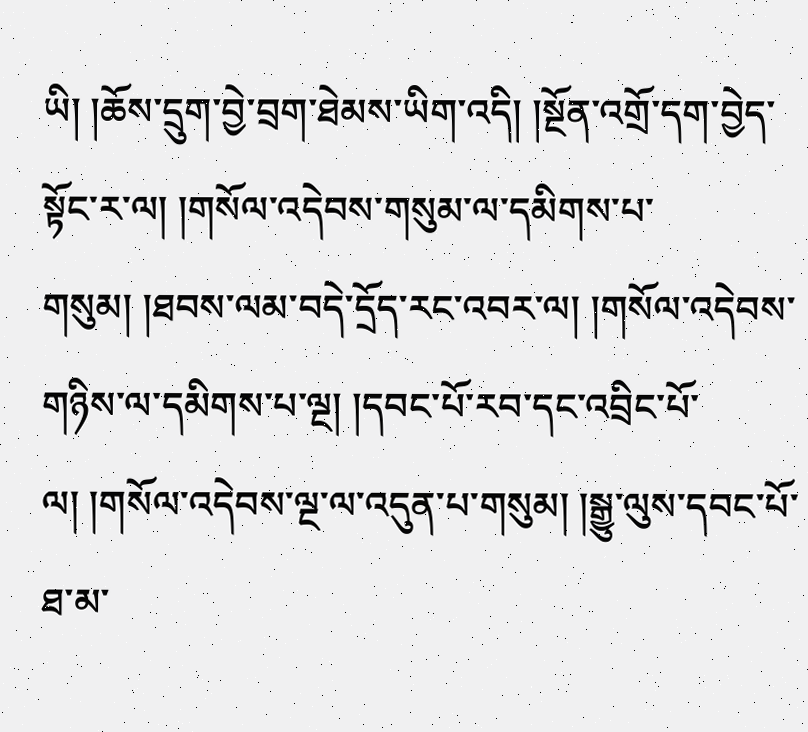ཡི། །ཆོས་དྲུག་བྱེ་བྲག་ཐེམས་ཡིག་འདི། །སྔོན་འགྲོ་དག་བྱེད་སྟོང་ར་ལ། །གསོལ་འདེབས་གསུམ་ལ་དམིགས་པ་གསུམ། །ཐབས་ལམ་བདེ་དྲོད་རང་འབར་ལ། །གསོལ་འདེབས་གཉིས་ལ་དམིགས་པ་ལྔ། །དབང་པོ་རབ་དང་འབྲིང་པོ་ལ། །གསོལ་འདེབས་ལྔ་ལ་འདུན་པ་གསུམ། །སྒྱུ་ལུས་དབང་པོ་ཐ་མ་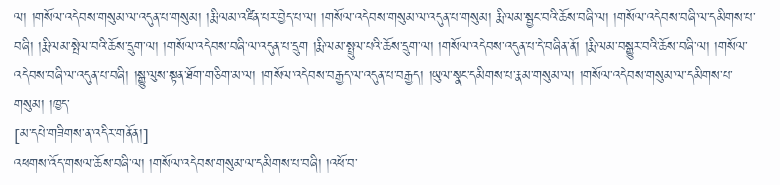ལ། །གསོལ་འདེབས་གསུམ་ལ་འདུན་པ་གསུམ། །རྨི་ལམ་འཛིན་པར་བྱེད་པ་ལ། །གསོལ་འདེབས་གསུམ་ལ་འདུན་པ་གསུམ། རྨི་ལམ་སྦྱང་བའི་ཆོས་བཞི་ལ། །གསོལ་འདེབས་བཞི་ལ་དམིགས་པ་བཞི། །རྨི་ལམ་སྤེལ་བའི་ཆོས་དྲུག་ལ། །གསོལ་འདེབས་བཞི་ལ་འདུན་པ་དྲུག །རྨི་ལམ་སྤྲུལ་པའི་ཆོས་དྲུག་ལ། །གསོལ་འདེབས་འདུན་པ་དེ་བཞིན་ནོ། །རྨི་ལམ་བསྒྱུར་བའི་ཆོས་བཞི་ལ། །གསོལ་འདེབས་བཞི་ལ་འདུན་པ་བཞི། །སྒྱུ་ལུས་སྟན་ཐོག་གཅིག་མ་ལ། །གསོལ་འདེབས་བརྒྱད་ལ་འདུན་པ་བརྒྱད། །ཡུལ་སྣང་དམིགས་པ་རྣམ་གསུམ་ལ། །གསོལ་འདེབས་གསུམ་ལ་དམིགས་པ་གསུམ། །ཁྱད་
[མ་དཔེ་གཟིགས་ན་འདིར་གནོན།]
འཕགས་འོད་གསལ་ཆོས་བཞི་ལ། །གསོལ་འདེབས་གསུམ་ལ་དམིགས་པ་བཞི། །འཕོ་བ་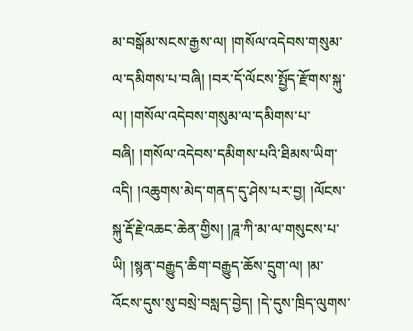མ་བསྒོམ་སངས་རྒྱས་ལ། །གསོལ་འདེབས་གསུམ་ལ་དམིགས་པ་བཞི། །བར་དོ་ལོངས་སྤྱོད་རྫོགས་སྐུ་ལ། །གསོལ་འདེབས་གསུམ་ལ་དམིགས་པ་བཞི། །གསོལ་འདེབས་དམིགས་པའི་ཐིམས་ཡིག་འདི། །འཆུགས་མེད་གནད་དུ་ཤེས་པར་བྱ། །ལོངས་སྐུ་རྡོ་རྗེ་འཆང་ཆེན་གྱིས། །ཌཱ་ཀི་མ་ལ་གསུངས་པ་ཡི། །སྙན་བརྒྱུད་ཆིག་བརྒྱུད་ཆོས་དྲུག་ལ། །མ་འོངས་དུས་སུ་བསྲེ་བསླད་བྱེད། །དེ་དུས་ཁྲིད་ལུགས་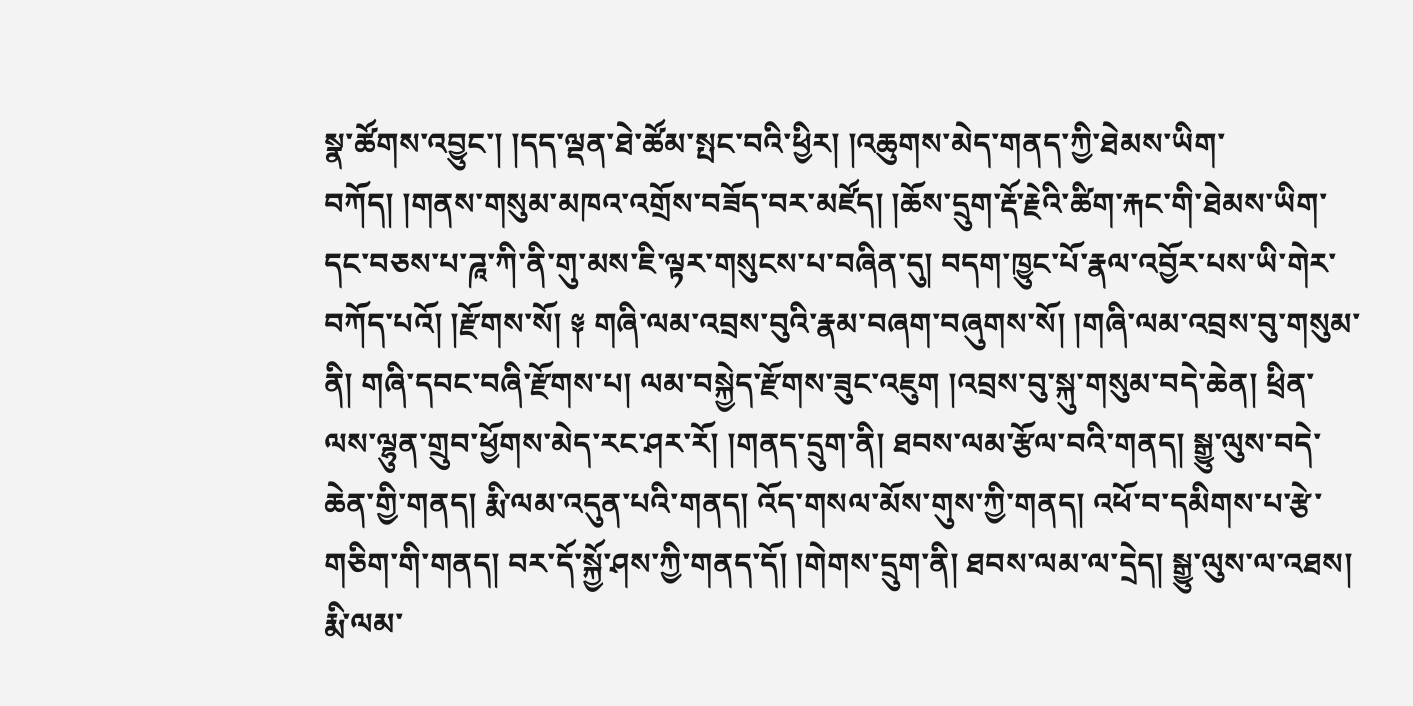སྣ་ཚོགས་འབྱུང་། །དད་ལྡན་ཐེ་ཚོམ་སྤང་བའི་ཕྱིར། །འཆུགས་མེད་གནད་ཀྱི་ཐེམས་ཡིག་བཀོད། །གནས་གསུམ་མཁའ་འགྲོས་བཟོད་བར་མཛོད། །ཆོས་དྲུག་རྡོ་རྗེའི་ཚིག་རྐང་གི་ཐེམས་ཡིག་དང་བཅས་པ་ཌཱ་ཀི་ནི་གུ་མས་ཇི་ལྟར་གསུངས་པ་བཞིན་དུ། བདག་ཁྱུང་པོ་རྣལ་འབྱོར་པས་ཡི་གེར་བཀོད་པའོ། །རྫོགས་སོ། ༈ གཞི་ལམ་འབྲས་བུའི་རྣམ་བཞག་བཞུགས་སོ། །གཞི་ལམ་འབྲས་བུ་གསུམ་ནི། གཞི་དབང་བཞི་རྫོགས་པ། ལམ་བསྐྱེད་རྫོགས་ཟུང་འཇུག །འབྲས་བུ་སྐུ་གསུམ་བདེ་ཆེན། ཕྲིན་ལས་ལྷུན་གྲུབ་ཕྱོགས་མེད་རང་ཤར་རོ། །གནད་དྲུག་ནི། ཐབས་ལམ་རྩོལ་བའི་གནད། སྒྱུ་ལུས་བདེ་ཆེན་གྱི་གནད། རྨི་ལམ་འདུན་པའི་གནད། འོད་གསལ་མོས་གུས་ཀྱི་གནད། འཕོ་བ་དམིགས་པ་རྩེ་གཅིག་གི་གནད། བར་དོ་སྐྱོ་ཤས་ཀྱི་གནད་དོ། །གེགས་དྲུག་ནི། ཐབས་ལམ་ལ་དྲེད། སྒྱུ་ལུས་ལ་འཐས། རྨི་ལམ་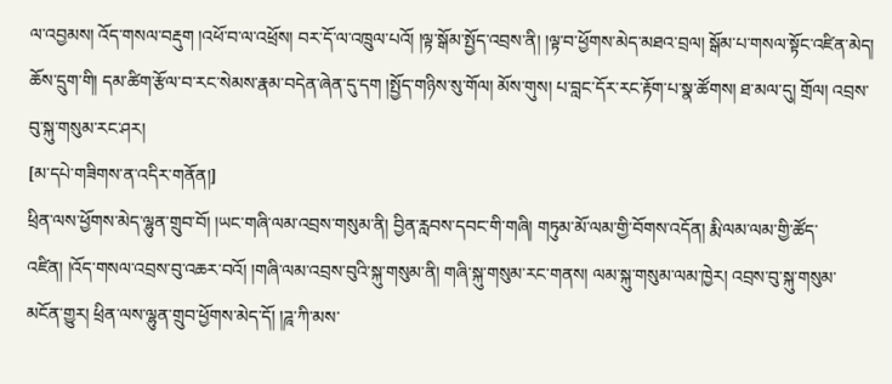ལ་འབྱམས། འོད་གསལ་བརྡུག །འཕོ་བ་ལ་འཕྲོས། བར་དོ་ལ་འཁྲུལ་པའོ། །ལྟ་སྒོམ་སྤྱོད་འབྲས་ནི། །ལྟ་བ་ཕྱོགས་མེད་མཐའ་བྲལ། སྒོམ་པ་གསལ་སྟོང་འཛིན་མེད། ཆོས་དྲུག་གི། དམ་ཚིག་རྩོལ་བ་རང་སེམས་རྣམ་བདེན་ཞེན་དུ་དག །སྤྱོད་གཉིས་སུ་གོལ། མོས་གུས། པ་བླང་དོར་རང་རྟོག་པ་སྣ་ཚོགས། ཐ་མལ་དུ། གྲོལ། འབྲས་བུ་སྐུ་གསུམ་རང་ཤར།
[མ་དཔེ་གཟིགས་ན་འདིར་གནོན།]
ཕྲིན་ལས་ཕྱོགས་མེད་ལྷུན་གྲུབ་བོ། །ཡང་གཞི་ལམ་འབྲས་གསུམ་ནི། བྱིན་རླབས་དབང་གི་གཞི། གཏུམ་མོ་ལམ་གྱི་བོགས་འདོན། རྨི་ལམ་ལམ་གྱི་ཚོད་འཛིན། །འོད་གསལ་འབྲས་བུ་འཆར་བའོ། །གཞི་ལམ་འབྲས་བུའི་སྐུ་གསུམ་ནི། གཞི་སྐུ་གསུམ་རང་གནས། ལམ་སྐུ་གསུམ་ལམ་ཁྱེར། འབྲས་བུ་སྐུ་གསུམ་མངོན་གྱུར། ཕྲིན་ལས་ལྷུན་གྲུབ་ཕྱོགས་མེད་དོ། །ཌཱ་ཀི་མས་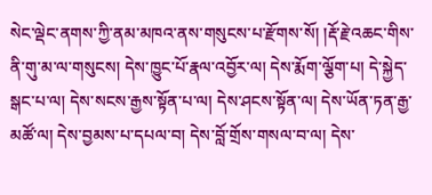སེང་ལྡེང་ནགས་ཀྱི་ནམ་མཁའ་ནས་གསུངས་པ་རྫོགས་སོ། །རྡོ་རྗེ་འཆང་གིས་ནི་གུ་མ་ལ་གསུངས། དེས་ཁྱུང་པོ་རྣལ་འབྱོར་ལ། དེས་རྨོག་ལྕོག་པ། དེ་སྐྱེད་སྒང་པ་ལ། དེས་སངས་རྒྱས་སྟོན་པ་ལ། དེས་ཤངས་སྟོན་ལ། དེས་ཡོན་ཏན་རྒྱ་མཚོ་ལ། དེས་བྱམས་པ་དཔལ་བ། དེས་བློ་གྲོས་གསལ་བ་ལ། དེས་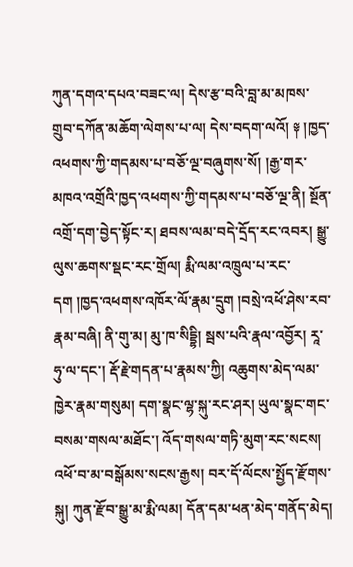ཀུན་དགའ་དཔའ་བཟང་ལ། དེས་རྩ་བའི་བླ་མ་མཁས་གྲུབ་དཀོན་མཆོག་ལེགས་པ་ལ། དེས་བདག་ལའོ། ༈ །ཁྱད་འཕགས་ཀྱི་གདམས་པ་བཅོ་ལྔ་བཞུགས་སོ། །རྒྱ་གར་མཁའ་འགྲོའི་ཁྱད་འཕགས་ཀྱི་གདམས་པ་བཅོ་ལྔ་ནི། སྔོན་འགྲོ་དག་བྱེད་སྟོང་ར། ཐབས་ལམ་བདེ་དྲོད་རང་འབར། སྒྱུ་ལུས་ཆགས་སྡང་རང་གྲོལ། རྨི་ལམ་འཁྲུལ་པ་རང་དག །ཁྱད་འཕགས་འཁོར་ལོ་རྣམ་དྲུག །བསྲེ་འཕོ་ཤེས་རབ་རྣམ་བཞི། ནི་གུ་མ། མུ་ཁ་སིདྡྷི། སྦས་པའི་རྣལ་འབྱོར། རཱ་ཧུ་ལ་དང་། རྡོ་རྗེ་གདན་པ་རྣམས་ཀྱི། འཆུགས་མེད་ལམ་ཁྱེར་རྣམ་གསུམ། དག་སྣང་ལྷ་སྐུ་རང་ཤར། ཡུལ་སྣང་གང་བསམ་གསལ་མཐོང་། འོད་གསལ་གཏི་མུག་རང་སངས། འཕོ་བ་མ་བསྒོམས་སངས་རྒྱས། བར་དོ་ལོངས་སྤྱོད་རྫོགས་སྐུ། ཀུན་རྫོབ་སྒྱུ་མ་རྨི་ལམ། དོན་དམ་ཕན་མེད་གནོད་མེད།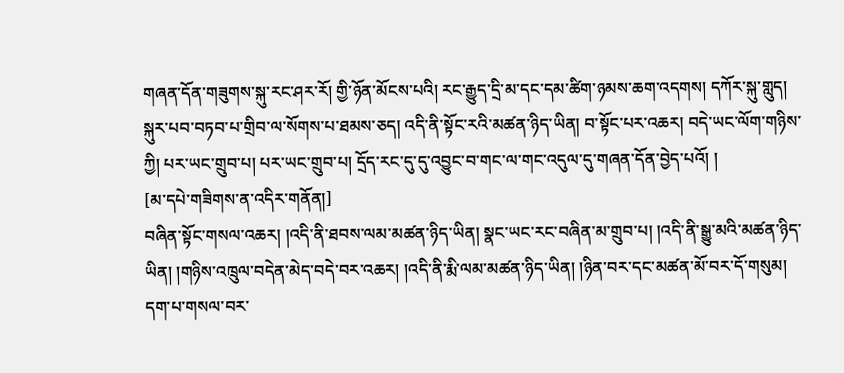གཞན་དོན་གཟུགས་སྐུ་རང་ཤར་རོ། གྱི་ཉོན་མོངས་པའི། རང་རྒྱུད་དྲི་མ་དང་དམ་ཚིག་ཉམས་ཆག་འདགས། དཀོར་སྐུ་གླུད། སྐུར་པབ་བཏབ་པ་གྲིབ་ལ་སོགས་པ་ཐམས་ཅད། འདི་ནི་སྟོང་རའི་མཚན་ཉིད་ཡིན། བ་སྟོང་པར་འཆར། བདེ་ཡང་ལོག་གཉིས་ཀྱི། པར་ཡང་གྲུབ་པ། པར་ཡང་གྲུབ་པ། དྲོད་རང་དུ་དུ་འབྱུང་བ་གང་ལ་གང་འདུལ་དུ་གཞན་དོན་བྱེད་པའོ། །
[མ་དཔེ་གཟིགས་ན་འདིར་གནོན།]
བཞིན་སྟོང་གསལ་འཆར། །འདི་ནི་ཐབས་ལམ་མཚན་ཉིད་ཡིན། སྣང་ཡང་རང་བཞིན་མ་གྲུབ་པ། །འདི་ནི་སྒྱུ་མའི་མཚན་ཉིད་ཡིན། །གཉིས་འཁྲུལ་བདེན་མེད་བདེ་བར་འཆར། །འདི་ནི་རྨི་ལམ་མཚན་ཉིད་ཡིན། །ཉིན་བར་དང་མཚན་མོ་བར་དོ་གསུམ། དག་པ་གསལ་བར་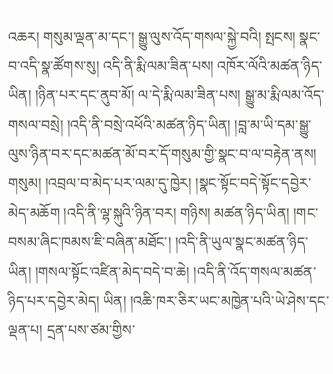འཆར། གསུམ་ལྡན་མ་དང་། སྒྱུ་ལུས་འོད་གསལ་སྐྱེ་བའི། སྤངས། སྣང་བ་འདི་སྣ་ཚོགས་སུ། འདི་ནི་རྨི་ལམ་ཟིན་པས། འཁོར་ལོའི་མཚན་ཉིད་ཡིན། །ཉིན་པར་དང་ནུབ་མོ། ལ་དེ་རྨི་ལམ་ཟིན་པས། སྒྱུ་མ་རྨི་ལམ་འོད་གསལ་བསྲེ། །འདི་ནི་བསྲེ་འཕོའི་མཚན་ཉིད་ཡིན། །བླ་མ་ཡི་དམ་སྒྱུ་ལུས་ཉིན་བར་དང་མཚན་མོ་བར་དོ་གསུམ་གྱི་སྣང་བ་ལ་བརྟེན་ནས། གསུམ། །འབྲལ་བ་མེད་པར་ལམ་དུ་ཁྱེར། །སྣང་སྟོང་བདེ་སྟོང་དབྱེར་མེད་མཆོག །འདི་ནི་ལྷ་སྐུའི་ཉིན་བར། གཉིས། མཚན་ཉིད་ཡིན། །གང་བསམ་ཞིང་ཁམས་ཇི་བཞིན་མཐོང་། །འདི་ནི་ཡུལ་སྣང་མཚན་ཉིད་ཡིན། །གསལ་སྟོང་འཛིན་མེད་བདེ་བ་ཆེ། །འདི་ནི་འོད་གསལ་མཚན་ཉིད་པར་དབྱེར་མེད། ཡིན། །འཆི་ཁར་ཅིར་ཡང་མཁྱེན་པའི་ཡེ་ཤེས་དང་ལྡན་པ། དྲན་པས་ཙམ་གྱིས་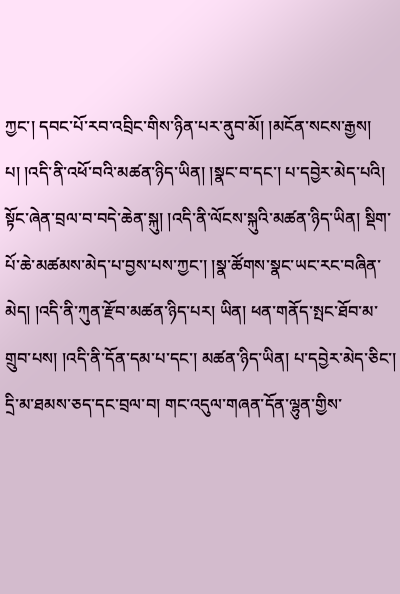ཀྱང་། དབང་པོ་རབ་འབྲིང་གིས་ཉིན་པར་ནུབ་མོ། །མངོན་སངས་རྒྱས། པ། །འདི་ནི་འཕོ་བའི་མཚན་ཉིད་ཡིན། །སྣང་བ་དང་། པ་དབྱེར་མེད་པའི། སྟོང་ཞེན་བྲལ་བ་བདེ་ཆེན་སྐུ། །འདི་ནི་ལོངས་སྐུའི་མཚན་ཉིད་ཡིན། སྡིག་པོ་ཆེ་མཚམས་མེད་པ་བྱས་པས་ཀྱང་། །སྣ་ཚོགས་སྣང་ཡང་རང་བཞིན་མེད། །འདི་ནི་ཀུན་རྫོབ་མཚན་ཉིད་པར། ཡིན། ཕན་གནོད་སྤང་ཐོབ་མ་གྲུབ་པས། །འདི་ནི་དོན་དམ་པ་དང་། མཚན་ཉིད་ཡིན། པ་དབྱེར་མེད་ཅིང་། དྲི་མ་ཐམས་ཅད་དང་བྲལ་བ། གང་འདུལ་གཞན་དོན་ལྷུན་གྱིས་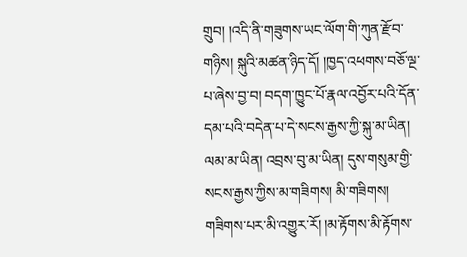གྲུབ། །འདི་ནི་གཟུགས་ཡང་ལོག་གི་ཀུན་རྫོབ་གཉིས། སྐུའི་མཚན་ཉིད་དོ། །ཁྱད་འཕགས་བཅོ་ལྔ་པ་ཞེས་བྱ་བ། བདག་ཁྱུང་པོ་རྣལ་འབྱོར་པའི་དོན་དམ་པའི་བདེན་པ་དེ་སངས་རྒྱས་ཀྱི་སྐུ་མ་ཡིན། ལམ་མ་ཡིན། འབྲས་བུ་མ་ཡིན། དུས་གསུམ་གྱི་སངས་རྒྱས་ཀྱིས་མ་གཟིགས། མི་གཟིགས། གཟིགས་པར་མི་འགྱུར་རོ། །མ་རྟོགས་མི་རྟོགས་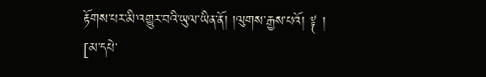རྟོགས་པར་མི་འགྱུར་བའི་ཡུལ་ཡིན་ནོ། །ལུགས་རྒྱས་པའོ། ༈ །
[མ་དཔེ་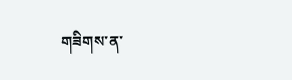གཟིགས་ན་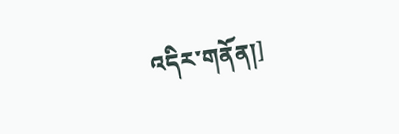འདིར་གནོན།]